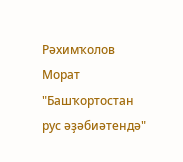Рәхимҡолов Морат
"Башҡортостан рус әҙәбиәтендә"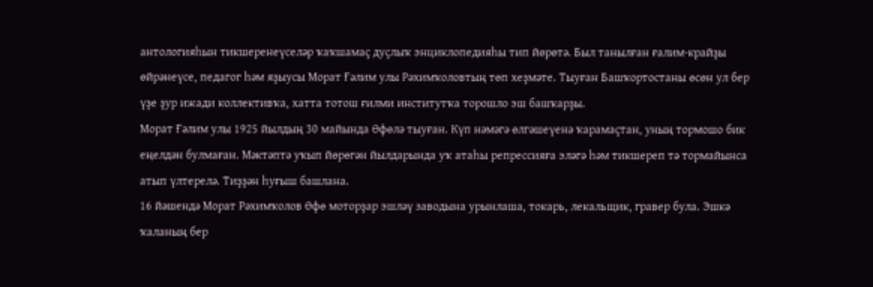антологияһын тикшеренеүселәр ҡаҡшамаҫ дуҫлыҡ энциклопедияһы тип йөрөтә. Был танылған ғалим-крайҙы өйрәнеүсе, педагог һәм яҙыусы Морат Ғәлим улы Рәхимҡоловтың төп хеҙмәте. Тыуған Башҡортостаны өсөн ул бер үҙе ҙур ижади коллективҡа, хатта тотош ғилми институтҡа торошло эш башҡарҙы.
Морат Ғәлим улы 1925 йылдың 30 майында Өфөлә тыуған. Күп нәмәгә өлгәшеүенә ҡарамаҫтан, уның тормошо бик еңелдән булмаған. Мәктәптә уҡып йөрөгән йылдарында уҡ атаһы репрессияға эләгә һәм тикшереп тә тормайынса атып үлтерелә. Тиҙҙән һуғыш башлана.
16 йәшендә Морат Рәхимҡолов Өфө моторҙар эшләү заводына урынлаша, токарь, лекальщик, гравер була. Эшкә ҡаланың бер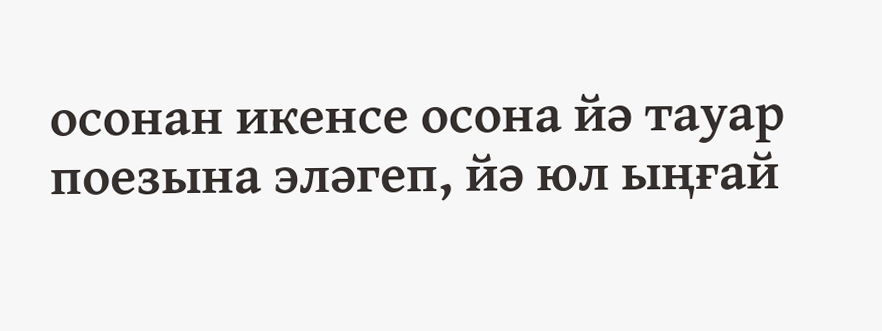осонан икенсе осона йә тауар поезына эләгеп, йә юл ыңғай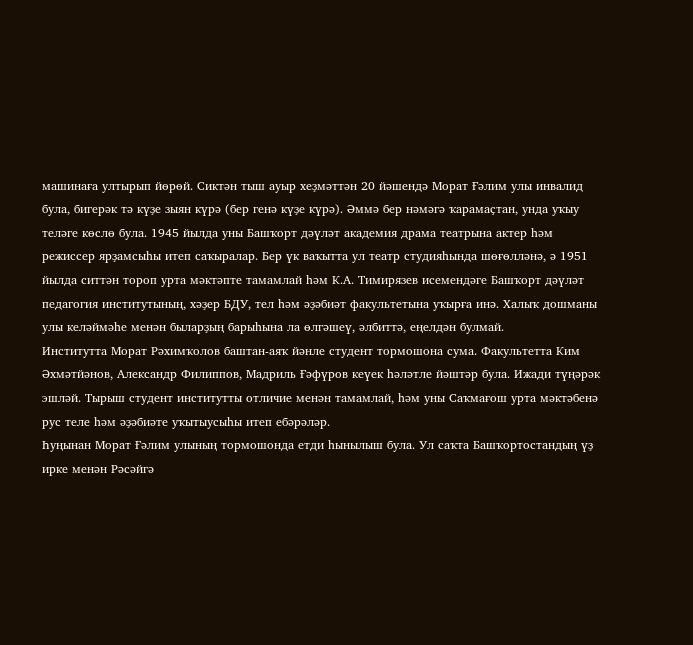машинаға ултырып йөрөй. Сиктән тыш ауыр хеҙмәттән 20 йәшендә Морат Ғәлим улы инвалид була, бигерәк тә күҙе зыян күрә (бер генә күҙе күрә). Әммә бер нәмәгә ҡарамаҫтан, унда уҡыу теләге көслө була. 1945 йылда уны Башҡорт дәүләт академия драма театрына актер һәм режиссер ярҙамсыһы итеп саҡыралар. Бер үк ваҡытта ул театр студияһында шөғөлләнә, ә 1951 йылда ситтән тороп урта мәктәпте тамамлай һәм К.А. Тимирязев исемендәге Башҡорт дәүләт педагогия институтының, хәҙер БДУ, тел һәм әҙәбиәт факультетына уҡырға инә. Халыҡ дошманы улы келәймәһе менән быларҙың барыһына ла өлгәшеү, әлбиттә, еңелдән булмай.
Институтта Морат Рәхимҡолов баштан-аяҡ йәнле студент тормошона сума. Факультетта Ким Әхмәтйәнов, Александр Филиппов, Мадриль Ғәфүров кеүек һәләтле йәштәр була. Ижади түңәрәк эшләй. Тырыш студент институтты отличие менән тамамлай, һәм уны Саҡмағош урта мәктәбенә рус теле һәм әҙәбиәте уҡытыусыһы итеп ебәрәләр.
Һуңынан Морат Ғәлим улының тормошонда етди һынылыш була. Ул саҡта Башҡортостандың үҙ ирке менән Рәсәйгә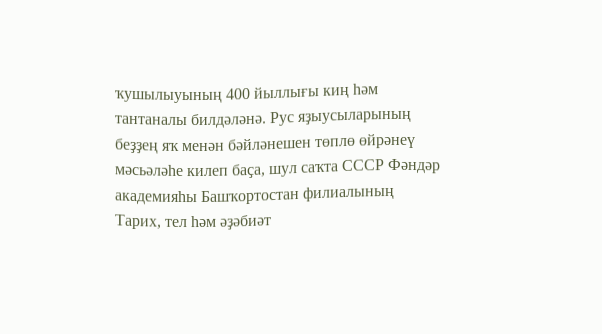ҡушылыуының 400 йыллығы киң һәм тантаналы билдәләнә. Рус яҙыусыларының беҙҙең яҡ менән бәйләнешен төплө өйрәнеү мәсьәләһе килеп баҫа, шул саҡта СССР Фәндәр академияһы Башҡортостан филиалының Тарих, тел һәм әҙәбиәт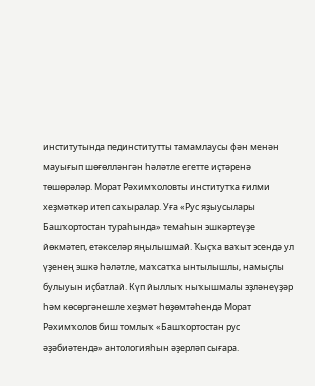институтында пединститутты тамамлаусы фән менән мауығып шөғөлләнгән һәләтле егетте иҫтәренә төшөрәләр. Морат Рәхимҡоловты институтҡа ғилми хеҙмәткәр итеп саҡыралар. Уға «Рус яҙыусылары Башҡортостан тураһында» темаһын эшкәртеүҙе йөкмәтеп, етәкселәр яңылышмай. Ҡыҫҡа ваҡыт эсендә ул үҙенең эшкә һәләтле, маҡсатҡа ынтылышлы, намыҫлы булыуын иҫбатлай. Күп йыллыҡ ныҡышмалы эҙләнеүҙәр һәм көсөргәнешле хеҙмәт һөҙөмтәһендә Морат Рәхимҡолов биш томлыҡ «Башҡортостан рус әҙәбиәтендә» антологияһын әҙерләп сығара.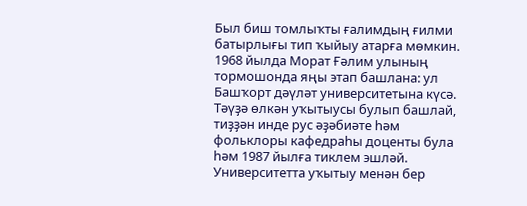Был биш томлыҡты ғалимдың ғилми батырлығы тип ҡыйыу атарға мөмкин.
1968 йылда Морат Ғәлим улының тормошонда яңы этап башлана: ул Башҡорт дәүләт университетына күсә. Тәүҙә өлкән уҡытыусы булып башлай, тиҙҙән инде рус әҙәбиәте һәм фольклоры кафедраһы доценты була һәм 1987 йылға тиклем эшләй.
Университетта уҡытыу менән бер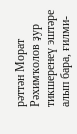рәттән Морат Рәхимҡолов ҙур тикшеренеү эштәре алып бара, ғилми-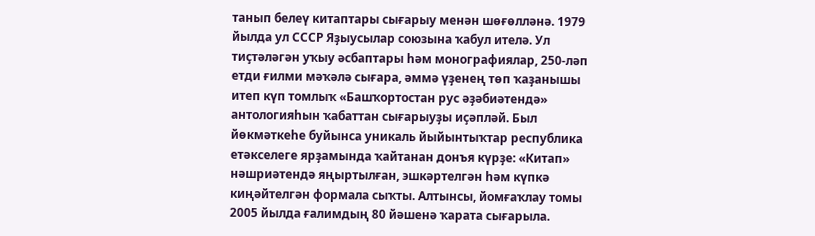танып белеү китаптары сығарыу менән шөғөлләнә. 1979 йылда ул СССР Яҙыусылар союзына ҡабул ителә. Ул тиҫтәләгән уҡыу әсбаптары һәм монографиялар, 250-ләп етди ғилми мәҡәлә сығара, әммә үҙенең төп ҡаҙанышы итеп күп томлыҡ «Башҡортостан рус әҙәбиәтендә» антологияһын ҡабаттан сығарыуҙы иҫәпләй. Был йөкмәткеһе буйынса уникаль йыйынтыҡтар республика етәкселеге ярҙамында ҡайтанан донъя күрҙе: «Китап» нәшриәтендә яңыртылған, эшкәртелгән һәм күпкә киңәйтелгән формала сыҡты. Алтынсы, йомғаҡлау томы 2005 йылда ғалимдың 80 йәшенә ҡарата сығарыла.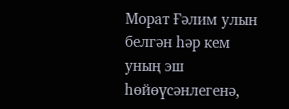Морат Ғәлим улын белгән һәр кем уның эш һөйөүсәнлегенә,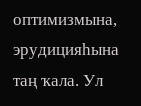оптимизмына, эрудицияһына таң ҡала. Ул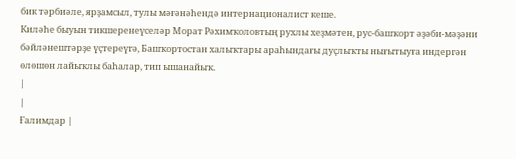бик тәрбиәле, ярҙамсыл, тулы мәғәнәһендә интернационалист кеше.
Киләһе быуын тикшеренеүселәр Морат Рәхимҡоловтың рухлы хеҙмәтен, рус-башҡорт әҙәби-мәҙәни бәйләнештәрҙе үҫтереүгә, Башҡортостан халыҡтары араһындағы дуҫлыҡты нығытыуға индергән өлөшөн лайыҡлы баһалар, тип ышанайыҡ.
|
|
Ғалимдар |